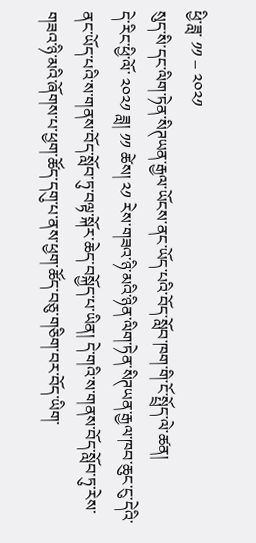ཕྱི་ཟླ་ ༡༡ – ༢༠༢༡
སུད་སི་དང་ལིག་ཏེན་སིཊཡན་རྒྱལ་ཡོངས་ནང་ཡོད་པའི་བོད་སློབ་ཁག་གི་ངོ་སྤྲོད་ལེ་ཚན།
དེ་རིང་ཕྱི་ལོ་ ༢༠༢༡ ཟླ། ༡༡ ཚེས། ༢༡ རེས་གཟའ་ཉི་མའི་ཉིན་ལིག་ཏེན་སིཊཡན་རྒྱལ་ཁབ་ཆུང་ངུ་དེའི་ནང་ཡོད་པའི་ས་གནས་བོད་སློབ་ཏུ་བལྟ་སྐོར་ཆེད་བསྐྱོད་པ་ཡིན། དེ་གའི་ས་གནས་བོད་སློབ་ཏུ་རེས་གཟའ་ཉི་མའི་ཞོགས་པ་ཕྱག་ཚོད་དགུ་པ་ནས་ཕྱག་ཚོད་བཅུ་གཅིག་བར་བོད་ཡིག་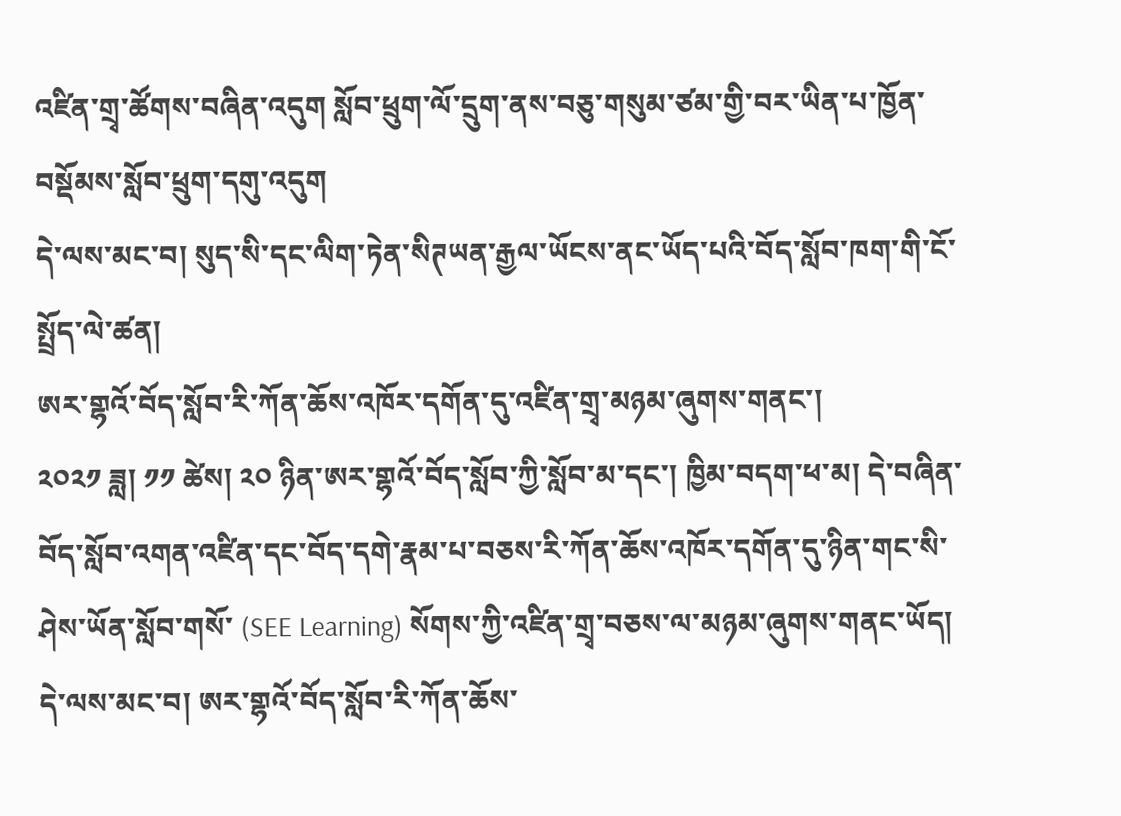འཛིན་གྲྭ་ཚོགས་བཞིན་འདུག སློབ་ཕྲུག་ལོ་དྲུག་ནས་བཅུ་གསུམ་ཙམ་གྱི་བར་ཡིན་པ་ཁྱོན་བསྡོམས་སློབ་ཕྲུག་དགུ་འདུག
དེ་ལས་མང་བ། སུད་སི་དང་ལིག་ཏེན་སིཊཡན་རྒྱལ་ཡོངས་ནང་ཡོད་པའི་བོད་སློབ་ཁག་གི་ངོ་སྤྲོད་ལེ་ཚན།
ཨར་གྷའོ་བོད་སློབ་རི་ཀོན་ཆོས་འཁོར་དགོན་དུ་འཛིན་གྲྭ་མཉམ་ཞུགས་གནང་།
༢༠༢༡ ཟླ། ༡༡ ཚེས། ༢༠ ཉིན་ཨར་གྷའོ་བོད་སློབ་ཀྱི་སློབ་མ་དང་། ཁྱིམ་བདག་ཕ་མ། དེ་བཞིན་བོད་སློབ་འགན་འཛིན་དང་བོད་དགེ་རྣམ་པ་བཅས་རི་ཀོན་ཆོས་འཁོར་དགོན་དུ་ཉིན་གང་སི་ཤེས་ཡོན་སློབ་གསོ་ (SEE Learning) སོགས་ཀྱི་འཛིན་གྲྭ་བཅས་ལ་མཉམ་ཞུགས་གནང་ཡོད།
དེ་ལས་མང་བ། ཨར་གྷའོ་བོད་སློབ་རི་ཀོན་ཆོས་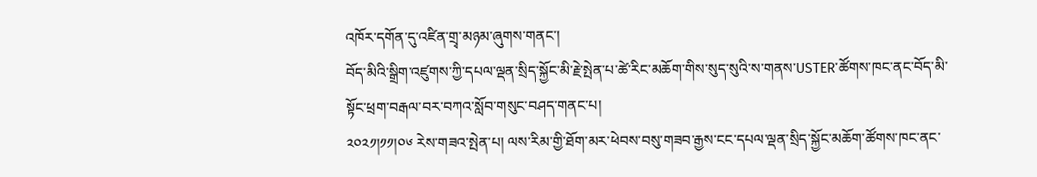འཁོར་དགོན་དུ་འཛིན་གྲྭ་མཉམ་ཞུགས་གནང་།
བོད་མིའི་སྒྲིག་འཛུགས་ཀྱི་དཔལ་ལྡན་སྲིད་སྐྱོང་མི་རྗེ་སྤེན་པ་ཚེ་རིང་མཆོག་གིས་སུད་སུའི་ས་གནས་USTER་ཚོགས་ཁང་ནང་བོད་མི་སྟོང་ཕྲག་བརྒལ་བར་བཀའ་སློབ་གསུང་བཤད་གནང་པ།
༢༠༢༡།༡༡།༠༦ རེས་གཟའ་སྤེན་པ། ལས་རིམ་གྱི་ཐོག་མར་ཕེབས་བསུ་གཟབ་རྒྱས་ངང་དཔལ་ལྡན་སྲིད་སྐྱོང་མཆོག་ཚོགས་ཁང་ནང་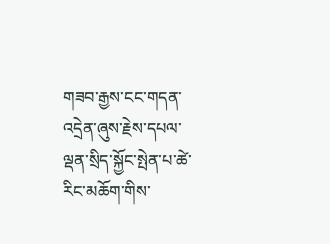གཟབ་རྒྱས་ངང་གདན་འདྲེན་ཞུས་རྗེས་དཔལ་ལྡན་སྲིད་སྐྱོང་སྤེན་པ་ཚེ་རིང་མཆོག་གིས་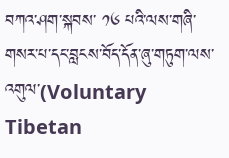བཀའ་ཤག་སྐབས་ ༡༦ པའི་ལས་གཞི་གསར་པ་དང་བླངས་བོད་དོན་ཞུ་གཏུག་ལས་འགུལ་(Voluntary Tibetan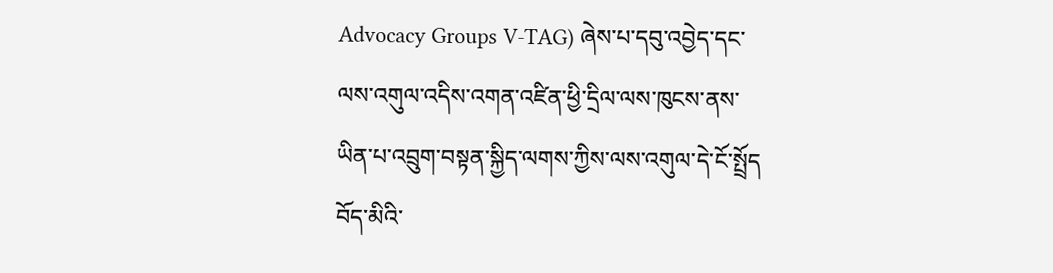Advocacy Groups V-TAG) ཞེས་པ་དབུ་འབྱེད་དང་ལས་འགུལ་འདིས་འགན་འཛིན་ཕྱི་དྲིལ་ལས་ཁུངས་ནས་ཡིན་པ་འབྲུག་བསྟན་སྐྱིད་ལགས་ཀྱིས་ལས་འགུལ་དེ་ངོ་སྤྲོད
བོད་མིའི་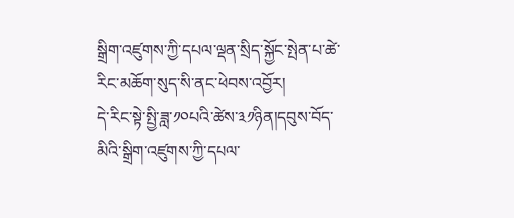སྒྲིག་འཛུགས་ཀྱི་དཔལ་ལྡན་སྲིད་སྐྱོང་སྤེན་པ་ཚེ་རིང་མཆོག་སུད་སི་ནང་ཕེབས་འབྱོར།
དེ་རིང་སྟེ་སྤྱི་ཟླ་༡༠པའི་ཚེས་༣༡ཉིན།དབུས་བོད་མིའི་སྒྲིག་འཛུགས་ཀྱི་དཔལ་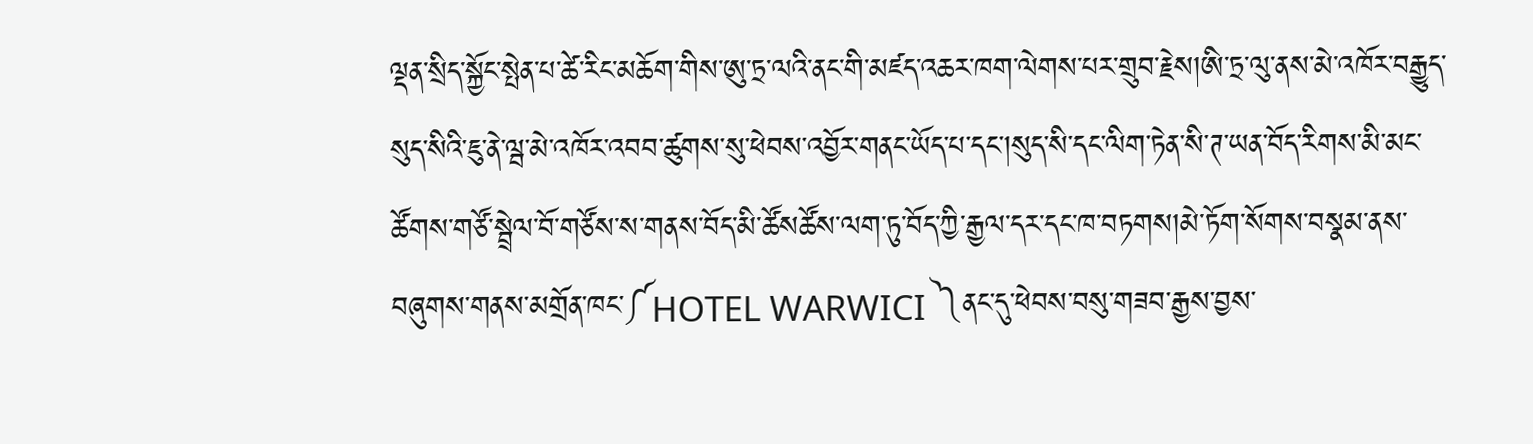ལྡན་སྲིད་སྐྱོང་སྤེན་པ་ཚེ་རིང་མཆོག་གིས་ཨུ་ཏྲ་ལའི་ནང་གི་མཛད་འཆར་ཁག་ལེགས་པར་གྲུབ་རྗེས།ཨི་ཏྲ་ལུ་ནས་མེ་འཁོར་བརྒྱུད་སུད་སིའི་ཇུ་ནེ་ལྦ་མེ་འཁོར་འབབ་ཚུགས་སུ་ཕེབས་འབྱོར་གནང་ཡོད་པ་དང་།སུད་སི་དང་ལིག་ཏེན་སི་ཊ་ཡན་བོད་རིགས་མི་མང་ཚོགས་གཙོ་སྦྲེལ་བོ་གཙོས་ས་གནས་བོད་མི་ཚོསཚོས་ལག་ཏུ་བོད་ཀྱི་རྒྱལ་དར་དང་ཁ་བཏགས།མེ་ཏོག་སོགས་བསྣམ་ནས་བཞུགས་གནས་མགྲོན་ཁང་༼HOTEL WARWICI ༽ནང་དུ་ཕེབས་བསུ་གཟབ་རྒྱས་བྱས་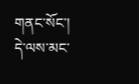གནང་སོང་།
དེ་ལས་མང་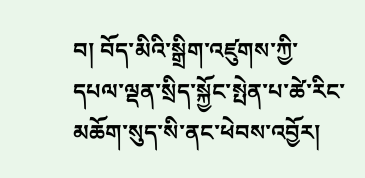བ། བོད་མིའི་སྒྲིག་འཛུགས་ཀྱི་དཔལ་ལྡན་སྲིད་སྐྱོང་སྤེན་པ་ཚེ་རིང་མཆོག་སུད་སི་ནང་ཕེབས་འབྱོར།